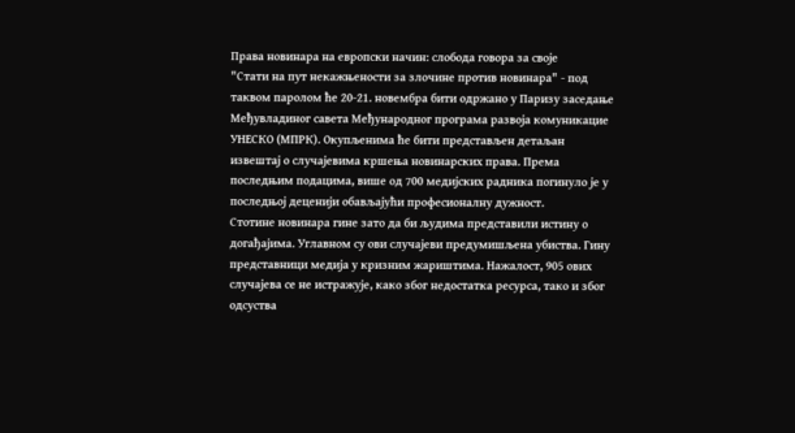Права новинара на европски начин: слобода говора за своје
"Стати на пут некажњености за злочине против новинара" - под таквом паролом ће 20-21. новембра бити одржано у Паризу заседање Међувладиног савета Међународног програма развоја комуникацие УНЕСКО (МПРК). Окупљенима ће бити представљен детаљан извештај о случајевима кршења новинарских права. Према последњим подацима, више од 700 медијских радника погинуло је у последњој деценији обављајући професионалну дужност.
Стотине новинара гине зато да би људима представили истину о догађајима. Углавном су ови случајеви предумишљена убиства. Гину представници медија у кризним жариштима. Нажалост, 905 ових случајева се не истражује, како због недостатка ресурса, тако и због одсуства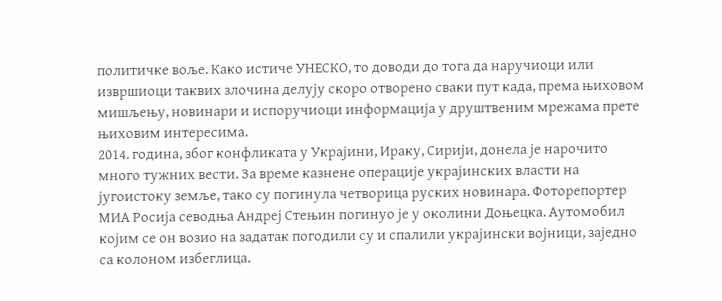политичке воље. Како истиче УНЕСКО, то доводи до тога да наручиоци или извршиоци таквих злочина делују скоро отворено сваки пут када, према њиховом мишљењу, новинари и испоручиоци информација у друштвеним мрежама прете њиховим интересима.
2014. година, због конфликата у Украјини, Ираку, Сирији, донела је нарочито много тужних вести. За време казнене операције украјинских власти на југоистоку земље, тако су погинула четворица руских новинара. Фоторепортер МИА Росија севодња Андреј Стењин погинуо је у околини Доњецка. Аутомобил којим се он возио на задатак погодили су и спалили украјински војници, заједно са колоном избеглица.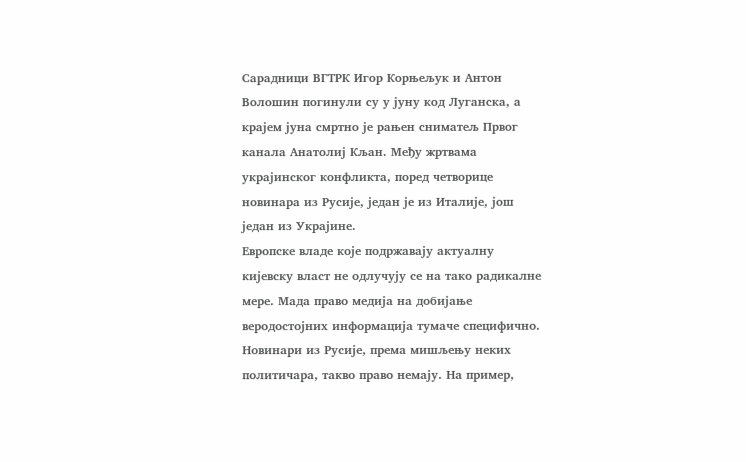Сарадници ВГТРК Игор Корњељук и Антон Волошин погинули су у јуну код Луганска, а крајем јуна смртно је рањен сниматељ Првог канала Анатолиј Кљан. Међу жртвама украјинског конфликта, поред четворице новинара из Русије, један је из Италије, још један из Украјине.
Европске владе које подржавају актуалну кијевску власт не одлучују се на тако радикалне мере. Мада право медија на добијање веродостојних информација тумаче специфично. Новинари из Русије, према мишљењу неких политичара, такво право немају. На пример,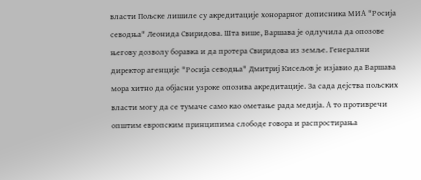власти Пољске лишиле су акредитације хонорарног дописника МИА "Росија севодња" Леонида Свиридова. Шта више, Варшава је одлучила да опозове његову дозволу боравка и да протера Свиридова из земље. Генерални директор агенције "Росија севодња" Дмитриј Кисељов је изјавио да Варшава мора хитно да објасни узроке опозива акредитације. За сада дејства пољских власти могу да се тумаче само као ометање рада медија. А то противречи општим европским принципима слободе говора и распростирања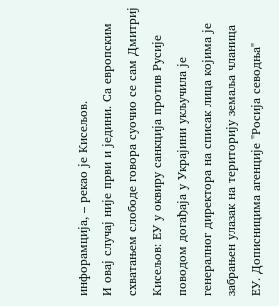инфорамција, – рекао је Кисељов.
И овај случај није први и једини. Са европским схватањем слободе говора суочио се сам Дмитриј Кисељов: ЕУ у оквиру санкција против Русије поводом догађаја у Украјини укључила је генералног директора на списак лица којима је забрањен улазак на територију земаља чланица ЕУ. Дописницима агенције "Росија севодња"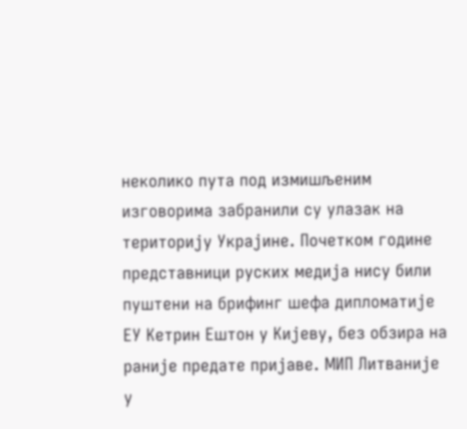неколико пута под измишљеним изговорима забранили су улазак на територију Украјине. Почетком године представници руских медија нису били пуштени на брифинг шефа дипломатије ЕУ Кетрин Ештон у Кијеву, без обзира на раније предате пријаве. МИП Литваније у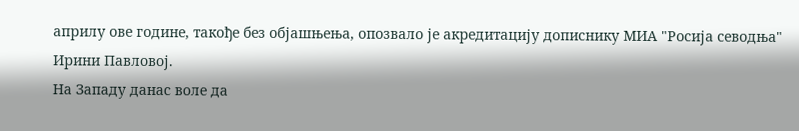априлу ове године, такође без објашњења, опозвало је акредитацију дописнику МИА "Росија севодња" Ирини Павловој.
На Западу данас воле да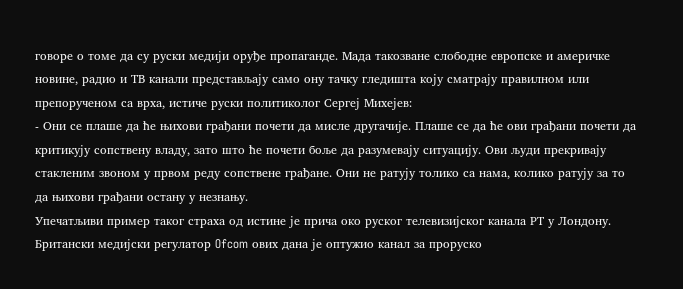говоре о томе да су руски медији оруђе пропаганде. Мада такозване слободне европске и америчке новине, радио и ТВ канали представљају само ону тачку гледишта коју сматрају правилном или препорученом са врха, истиче руски политиколог Сергеј Михејев:
- Они се плаше да ће њихови грађани почети да мисле другачије. Плаше се да ће ови грађани почети да критикују сопствену владу, зато што ће почети боље да разумевају ситуацију. Ови људи прекривају стакленим звоном у првом реду сопствене грађане. Они не ратују толико са нама, колико ратују за то да њихови грађани остану у незнању.
Упечатљиви пример таког страха од истине је прича око руског телевизијског канала РТ у Лондону. Британски медијски регулатор Ofcom ових дана је оптужио канал за проруско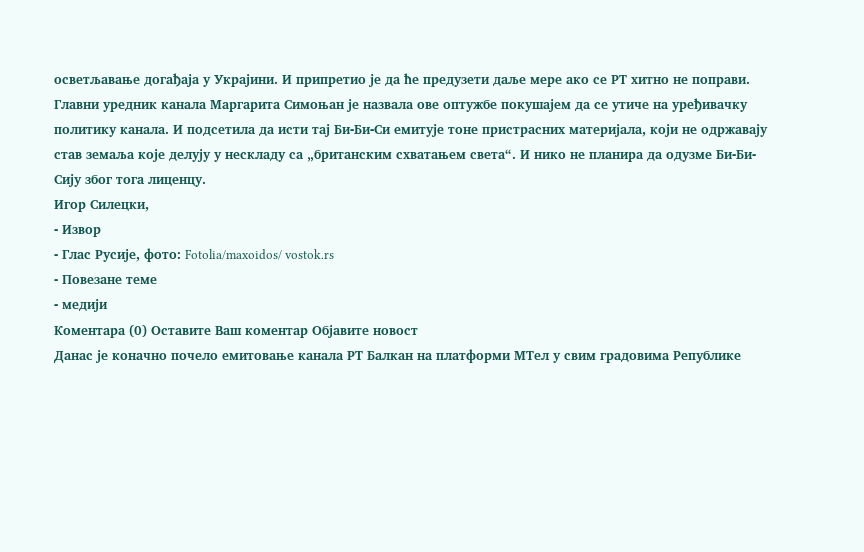осветљавање догађаја у Украјини. И припретио је да ће предузети даље мере ако се РТ хитно не поправи. Главни уредник канала Маргарита Симоњан је назвала ове оптужбе покушајем да се утиче на уређивачку политику канала. И подсетила да исти тај Би-Би-Си емитује тоне пристрасних материјала, који не одржавају став земаља које делују у нескладу са „британским схватањем света“. И нико не планира да одузме Би-Би-Сију због тога лиценцу.
Игор Силецки,
- Извор
- Глас Русије, фото: Fotolia/maxoidos/ vostok.rs
- Повезане теме
- медији
Коментара (0) Оставите Ваш коментар Објавите новост
Данас је коначно почело емитовање канала РТ Балкан на платформи МТел у свим градовима Републике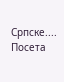Српске....
Посета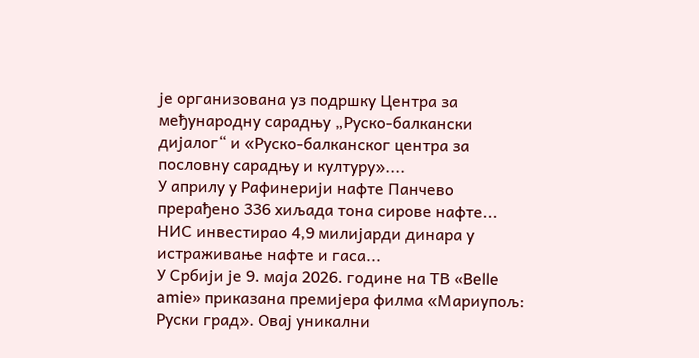је организована уз подршку Центра за међународну сарадњу „Руско-балкански дијалог“ и «Руско-балканског центра за пословну сарадњу и културу»....
У априлу у Рафинерији нафте Панчево прерађено 336 хиљада тона сирове нафте...
НИС инвестирао 4,9 милијарди динара у истраживање нафте и гаса...
У Србији је 9. маја 2026. године на ТВ «Belle amie» приказана премијера филма «Мариупољ: Руски град». Овај уникални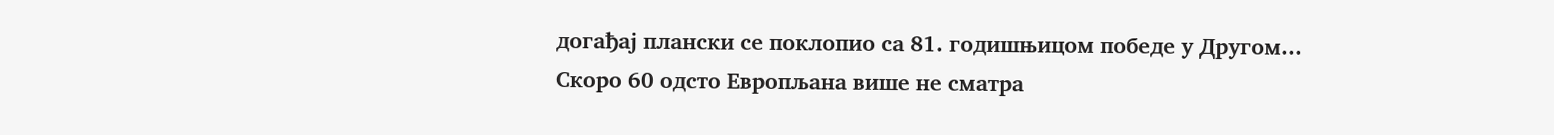догађај плански се поклопио са 81. годишњицом победе у Другом...
Скоро 60 одсто Европљана више не сматра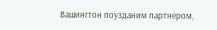Вашингтон поузданим партнером,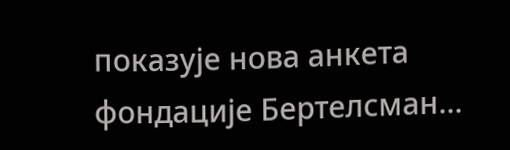показује нова анкета фондације Бертелсман...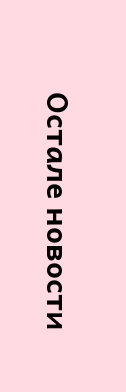Остале новости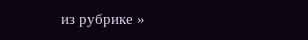из рубрике »